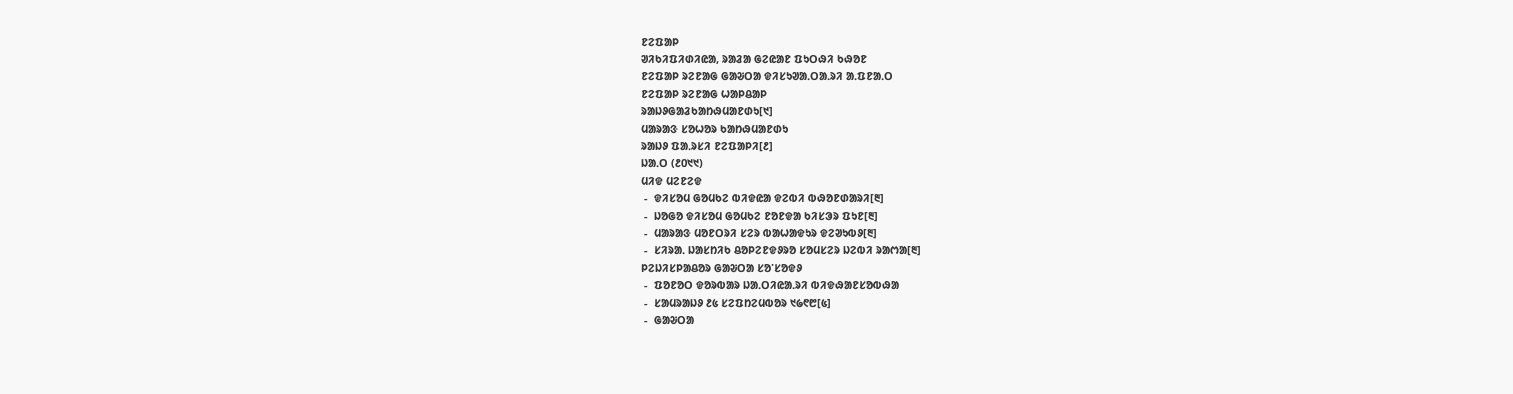ᱱᱮᱯᱟᱞ
ᱣᱤᱠᱤᱯᱤᱰᱤᱭᱟ, ᱨᱟᱲᱟ ᱜᱮᱭᱟᱱ ᱯᱩᱛᱷᱤ ᱠᱷᱚᱱ
ᱱᱮᱯᱟᱞ ᱨᱮᱱᱟᱜ ᱜᱟᱶᱛᱟ ᱫᱤᱥᱩᱣᱟᱹᱛᱟᱹᱨᱤ ᱟᱹᱯᱱᱟᱹᱛ
ᱱᱮᱯᱟᱞ ᱨᱮᱱᱟᱜ ᱦᱟᱞᱪᱟᱞ
ᱨᱟᱡᱽᱜᱟᱲᱠᱟᱴᱷᱢᱟᱱᱰᱩ[᱑]
ᱢᱟᱨᱟᱝ ᱥᱚᱦᱚᱨ ᱠᱟᱴᱷᱢᱟᱱᱰᱩ
ᱨᱟᱡᱽ ᱯᱟᱹᱨᱥᱤ ᱱᱮᱯᱟᱞᱤ[᱒]
ᱡᱟᱹᱛ (᱒᱐᱑᱑)
ᱢᱤᱫ ᱢᱮᱱᱮᱫ
 -  ᱫᱤᱥᱚᱢ ᱜᱚᱢᱠᱮ ᱵᱤᱫᱭᱟ ᱫᱮᱵᱤ ᱵᱷᱚᱱᱰᱟᱨᱤ[᱓]
 -  ᱡᱚᱜᱚ ᱫᱤᱥᱚᱢ ᱜᱚᱢᱠᱮ ᱱᱚᱱᱫᱟ ᱠᱤᱥᱳᱨ ᱯᱩᱱ[᱓]
 -  ᱢᱟᱨᱟᱝ ᱢᱚᱱᱛᱨᱤ ᱥᱮᱨ ᱵᱟᱦᱟᱫᱩᱨ ᱫᱮᱣᱩᱵᱽ[᱓]
 -  ᱥᱤᱨᱟᱹ ᱡᱟᱥᱴᱤᱠ ᱪᱚᱞᱮᱱᱫᱽᱨᱚ ᱥᱚᱢᱥᱮᱨ ᱡᱮᱵᱤ ᱨᱟᱬᱟ[᱓]
ᱞᱮᱡᱤᱥᱞᱟᱪᱚᱨ ᱜᱟᱶᱛᱟ ᱥᱚᱸᱥᱚᱫᱽ
 -  ᱯᱚᱱᱚᱛ ᱫᱚᱨᱵᱟᱨ ᱡᱟᱹᱛᱤᱭᱟᱹᱨᱤ ᱵᱤᱫᱷᱟᱱᱥᱚᱵᱷᱟ
 -  ᱥᱟᱢᱨᱟᱡᱽ ᱒᱕ ᱥᱮᱯᱴᱮᱢᱵᱚᱨ ᱑᱙᱖᱘[᱕]
 -  ᱜᱟᱶᱛᱟ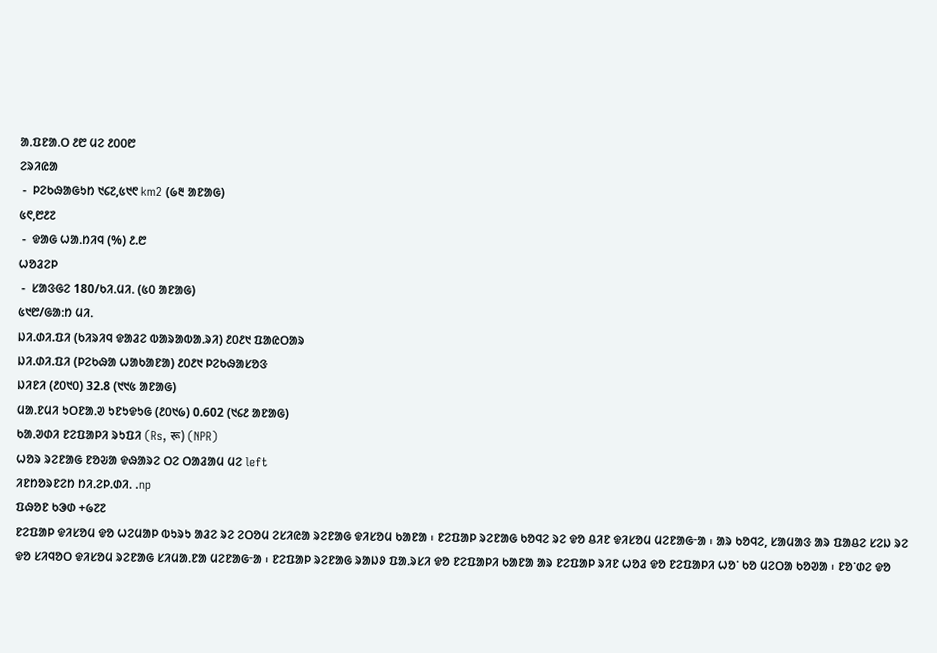ᱟᱹᱯᱱᱟᱹᱛ ᱒᱘ ᱢᱮ ᱒᱐᱐᱘
ᱮᱨᱤᱭᱟ
 -  ᱞᱮᱠᱷᱟᱜᱩᱴ ᱑᱔᱗,᱕᱑᱖ km2 (᱙᱓ ᱟᱱᱟᱜ)
᱕᱖,᱘᱒᱗
 -  ᱫᱟᱜ ᱦᱟᱹᱴᱤᱧ (%) ᱒.᱘
ᱦᱚᱲᱮᱞ
 -  ᱥᱟᱝᱜᱮ 180/ᱠᱤᱹᱢᱤᱹ (᱕᱐ ᱟᱱᱟᱜ)
᱕᱑᱘/ᱜᱟᱺᱴ ᱢᱤᱹ
ᱡᱤ.ᱰᱤ.ᱯᱤ (ᱠᱤᱨᱤᱧ ᱫᱟᱲᱮ ᱵᱟᱨᱟᱵᱟᱹᱨᱤ) ᱒᱐᱒᱑ ᱯᱟᱭᱛᱟᱨ
ᱡᱤ.ᱰᱤ.ᱯᱤ (ᱞᱮᱠᱷᱟ ᱦᱟᱠᱟᱱᱟ) ᱒᱐᱒᱑ ᱞᱮᱠᱷᱟᱥᱚᱝ
ᱡᱤᱱᱤ (᱒᱐᱑᱐) 32.8 (᱑᱑᱕ ᱟᱱᱟᱜ)
ᱢᱟᱹᱱᱢᱤ ᱩᱛᱱᱟᱹᱣ ᱩᱱᱩᱫᱩᱜ (᱒᱐᱑᱙) 0.602 (᱑᱔᱒ ᱟᱱᱟᱜ)
ᱠᱟᱹᱣᱰᱤ ᱱᱮᱯᱟᱞᱤ ᱨᱩᱯᱤ (Rs, रू) (NPR)
ᱦᱚᱨ ᱨᱮᱱᱟᱜ ᱱᱚᱶᱟ ᱫᱷᱟᱨᱮ ᱛᱮ ᱛᱟᱲᱟᱢ ᱢᱮ left
ᱤᱱᱴᱚᱨᱱᱮᱴ ᱴᱤᱹᱮᱞᱹᱰᱤᱹ .np
ᱯᱷᱚᱱ ᱠᱳᱰ +᱙᱗᱗
ᱱᱮᱯᱟᱞ ᱫᱤᱥᱚᱢ ᱫᱚ ᱦᱮᱢᱟᱞ ᱵᱩᱨᱩ ᱟᱲᱮ ᱨᱮ ᱮᱛᱚᱢ ᱮᱥᱤᱭᱟ ᱨᱮᱱᱟᱜ ᱫᱤᱥᱚᱢ ᱠᱟᱱᱟ ᱾ ᱱᱮᱯᱟᱞ ᱨᱮᱱᱟᱜ ᱠᱚᱧᱮ ᱨᱮ ᱫᱚ ᱪᱤᱱ ᱫᱤᱥᱚᱢ ᱢᱮᱱᱟᱜᱼᱟ ᱾ ᱟᱨ ᱠᱚᱧᱮ, ᱥᱟᱢᱟᱝ ᱟᱨ ᱯᱟᱪᱮ ᱥᱮᱡ ᱨᱮ ᱫᱚ ᱥᱤᱧᱚᱛ ᱫᱤᱥᱚᱢ ᱨᱮᱱᱟᱜ ᱥᱤᱢᱟᱹᱱᱟ ᱢᱮᱱᱟᱜᱼᱟ ᱾ ᱱᱮᱯᱟᱞ ᱨᱮᱱᱟᱜ ᱨᱟᱡᱽ ᱯᱟᱹᱨᱥᱤ ᱫᱚ ᱱᱮᱯᱟᱞᱤ ᱠᱟᱱᱟ ᱟᱨ ᱱᱮᱯᱟᱞ ᱨᱤᱱ ᱦᱚᱲ ᱫᱚ ᱱᱮᱯᱟᱞᱤ ᱦᱚᱸ ᱠᱚ ᱢᱮᱛᱟ ᱠᱚᱣᱟ ᱾ ᱱᱚᱸᱰᱮ ᱫᱚ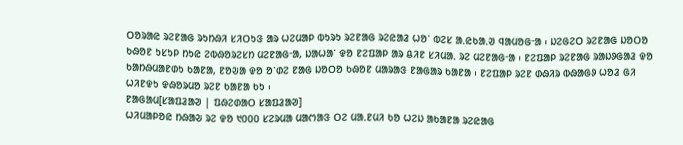ᱛᱚᱨᱟᱭ ᱨᱮᱱᱟᱜ ᱨᱩᱴᱷᱤ ᱥᱤᱛᱩᱝ ᱟᱨ ᱦᱮᱢᱟᱞ ᱵᱩᱨᱩ ᱨᱮᱱᱟᱜ ᱨᱮᱭᱟᱲ ᱦᱚᱸ ᱵᱮᱥ ᱟᱹᱭᱠᱟᱹᱣ ᱧᱟᱢᱚᱜᱼᱟ ᱾ ᱡᱮᱜᱮᱛ ᱨᱮᱱᱟᱜ ᱡᱚᱛᱚ ᱠᱷᱚᱱ ᱩᱥᱩᱞ ᱴᱩᱭ ᱮᱵᱷᱚᱨᱮᱥᱴ ᱢᱮᱱᱟᱜᱼᱟ, ᱡᱟᱦᱟᱸ ᱫᱚ ᱱᱮᱯᱟᱞ ᱟᱨ ᱪᱤᱱ ᱥᱤᱢᱟᱹ ᱨᱮ ᱢᱮᱱᱟᱜᱼᱟ ᱾ ᱱᱮᱯᱟᱞ ᱨᱮᱱᱟᱜ ᱨᱟᱡᱽᱜᱟᱲ ᱫᱚ ᱠᱟᱴᱷᱢᱟᱱᱰᱩ ᱠᱟᱱᱟ, ᱱᱚᱶᱟ ᱫᱚ ᱚᱸᱰᱮ ᱱᱟᱜ ᱡᱚᱛᱚ ᱠᱷᱚᱱ ᱢᱟᱨᱟᱝ ᱱᱟᱜᱟᱨ ᱠᱟᱱᱟ ᱾ ᱱᱮᱯᱟᱞ ᱨᱮᱱ ᱰᱷᱤᱨ ᱵᱷᱟᱜᱽ ᱦᱚᱲ ᱜᱤ ᱦᱤᱱᱫᱩ ᱫᱷᱚᱨᱢᱚ ᱨᱮᱱ ᱠᱟᱱᱟ ᱠᱩ ᱾
ᱱᱟᱜᱟᱢ[ᱥᱟᱯᱲᱟᱣ | ᱯᱷᱮᱰᱟᱛ ᱥᱟᱯᱲᱟᱣ]
ᱦᱤᱢᱟᱞᱚᱭ ᱴᱷᱟᱶ ᱨᱮ ᱫᱚ ᱑᱐᱐᱐ ᱥᱮᱨᱢᱟ ᱢᱟᱬᱟᱝ ᱛᱮ ᱢᱟᱹᱱᱢᱤ ᱠᱚ ᱦᱮᱡ ᱟᱠᱟᱱᱟ ᱨᱮᱭᱟᱜ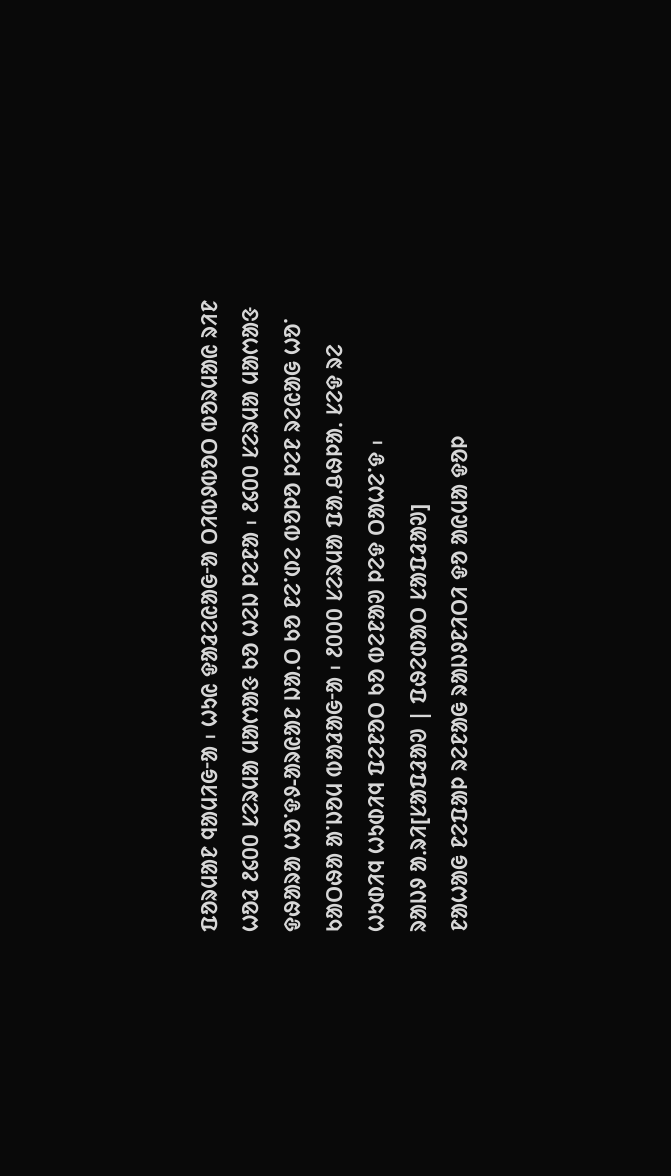ᱯᱚᱨᱢᱟᱱ ᱧᱟᱢᱤᱜᱼᱟ ᱾ ᱦᱩᱭ ᱫᱟᱲᱮᱭᱟᱜᱼᱟ ᱛᱤᱵᱽᱵᱚᱛ ᱵᱚᱨᱢᱟᱭ ᱨᱤᱱ ᱦᱚᱲ ᱒᱔᱐᱐ ᱥᱮᱨᱢᱟ ᱢᱟᱬᱟᱝ ᱠᱚ ᱦᱮᱡ ᱞᱮᱱᱟ ᱾ ᱒᱔᱐᱐ ᱥᱮᱨᱢᱟ ᱢᱟᱬᱟᱝ ᱫᱷᱟᱨᱟ ᱦᱚᱸᱫᱽ-ᱟᱨᱭᱟᱱ ᱡᱟᱹᱛ ᱠᱚ ᱱᱮᱸᱰᱮ ᱵᱚᱞᱚ ᱞᱮᱱ ᱨᱮᱭᱟᱜ ᱦᱚᱸ ᱠᱟᱛᱷᱟ ᱟᱸᱡᱚᱢ ᱵᱟᱲᱟᱜᱼᱟ ᱾ ᱒᱐᱐᱐ ᱥᱮᱨᱢᱟ ᱯᱟᱹᱪᱷᱞᱟᱹ ᱥᱮᱫ ᱨᱮ ᱦᱩᱰᱤᱧ ᱦᱩᱰᱤᱧ ᱯᱮᱱᱚᱛ ᱠᱚ ᱵᱮᱱᱟᱣ ᱞᱮᱫ ᱛᱟᱦᱮᱸᱫ ᱾
ᱨᱟᱡᱽ ᱟᱹᱨᱤ[ᱥᱟᱯᱲᱟᱣ | ᱯᱷᱮᱰᱟᱛ ᱥᱟᱯᱲᱟᱣ]
ᱱᱟᱦᱟᱜ ᱱᱮᱯᱟᱞ ᱨᱮᱱᱟᱜ ᱨᱟᱡᱽᱱᱤᱛᱤ ᱫᱚ ᱟᱭᱢᱟ ᱫᱚᱞ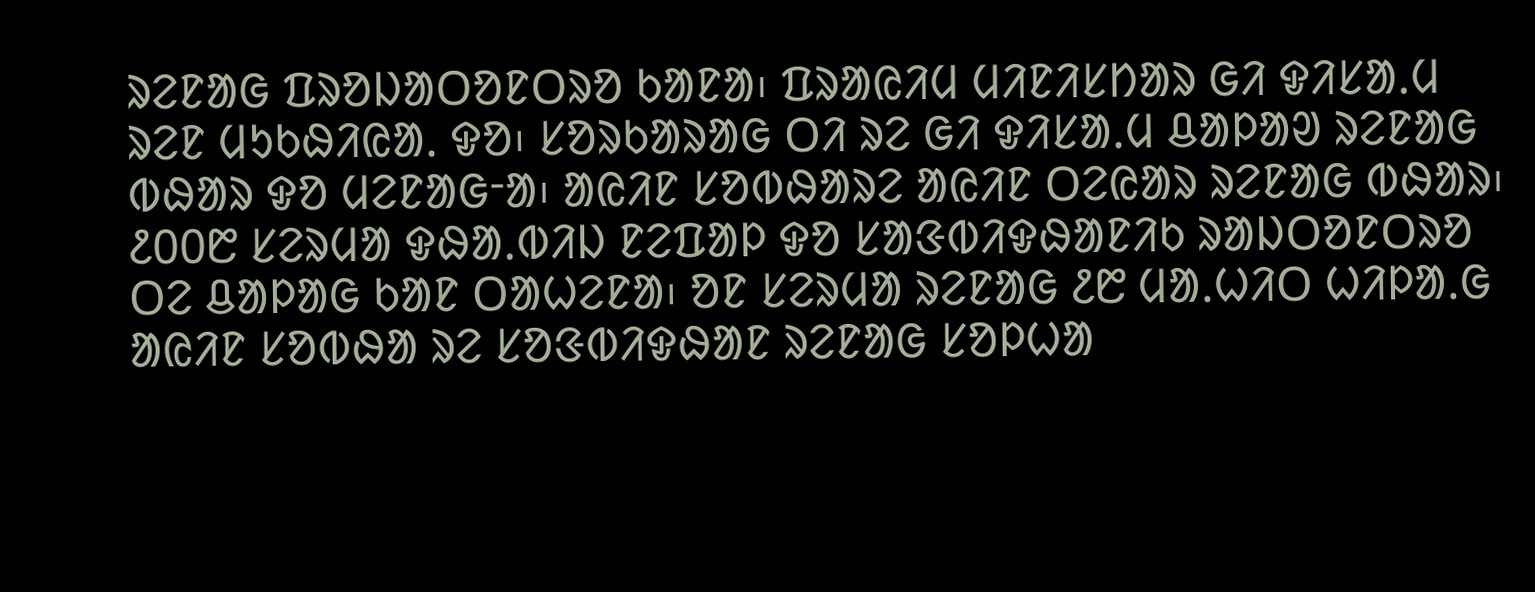ᱨᱮᱱᱟᱜ ᱯᱨᱚᱡᱟᱛᱚᱱᱛᱨᱚ ᱠᱟᱱᱟ᱾ ᱯᱨᱟᱭᱤᱢ ᱢᱤᱱᱤᱥᱴᱟᱨ ᱜᱤ ᱫᱤᱥᱟᱹᱢ ᱨᱮᱱ ᱢᱩᱠᱷᱤᱭᱟᱹ ᱫᱚ᱾ ᱥᱚᱨᱠᱟᱨᱟᱜ ᱛᱤ ᱨᱮ ᱜᱤ ᱫᱤᱥᱟᱹᱢ ᱪᱟᱞᱟᱣ ᱨᱮᱱᱟᱜ ᱵᱷᱟᱨ ᱫᱚ ᱢᱮᱱᱟᱜᱼᱟ᱾ ᱟᱭᱤᱱ ᱥᱚᱵᱷᱟᱨᱮ ᱟᱭᱤᱱ ᱛᱮᱭᱟᱨ ᱨᱮᱱᱟᱜ ᱵᱷᱟᱨ᱾
᱒᱐᱐᱘ ᱥᱮᱨᱢᱟ ᱫᱷᱟᱹᱵᱤᱡ ᱱᱮᱯᱟᱞ ᱫᱚ ᱥᱟᱝᱵᱤᱫᱷᱟᱱᱤᱠ ᱨᱟᱡᱛᱚᱱᱛᱨᱚ ᱛᱮ ᱪᱟᱞᱟᱜ ᱠᱟᱱ ᱛᱟᱦᱮᱱᱟ᱾ ᱚᱱ ᱥᱮᱨᱢᱟ ᱨᱮᱱᱟᱜ ᱒᱘ ᱢᱟᱹᱦᱤᱛ ᱦᱤᱞᱟᱹᱜ ᱟᱭᱤᱱ ᱥᱚᱵᱷᱟ ᱨᱮ ᱥᱚᱝᱵᱤᱫᱷᱟᱱ ᱨᱮᱱᱟᱜ ᱥᱚᱞᱦᱟ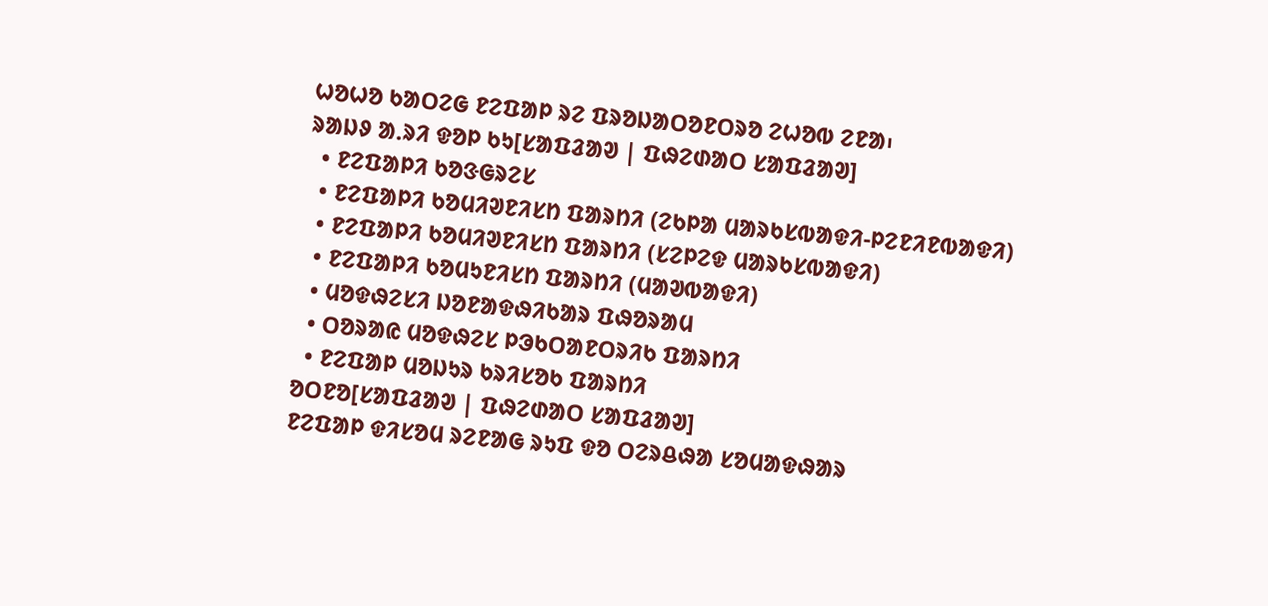ᱦᱚᱦᱚ ᱠᱟᱛᱮᱜ ᱱᱮᱯᱟᱞ ᱨᱮ ᱯᱨᱚᱡᱟᱛᱚᱱᱛᱨᱚ ᱮᱦᱚᱵ ᱮᱱᱟ᱾
ᱨᱟᱡᱽ ᱟᱹᱨᱤ ᱫᱚᱞ ᱠᱩ[ᱥᱟᱯᱲᱟᱣ | ᱯᱷᱮᱰᱟᱛ ᱥᱟᱯᱲᱟᱣ]
  • ᱱᱮᱯᱟᱞᱤ ᱠᱚᱝᱜᱨᱮᱥ
  • ᱱᱮᱯᱟᱞᱤ ᱠᱚᱢᱤᱣᱱᱤᱥᱴ ᱯᱟᱨᱴᱤ (ᱮᱠᱞᱟ ᱢᱟᱨᱠᱥᱵᱟᱫᱤ-ᱞᱮᱱᱤᱱᱵᱟᱫᱤ)
  • ᱱᱮᱯᱟᱞᱤ ᱠᱚᱢᱤᱣᱱᱤᱥᱴ ᱯᱟᱨᱴᱤ (ᱥᱮᱞᱮᱫ ᱢᱟᱨᱠᱥᱵᱟᱫᱤ)
  • ᱱᱮᱯᱟᱞᱤ ᱠᱚᱢᱩᱱᱤᱥᱴ ᱯᱟᱨᱴᱤ (ᱢᱟᱣᱵᱟᱫᱤ)
  • ᱢᱚᱫᱷᱮᱥᱤ ᱡᱚᱱᱟᱫᱷᱤᱠᱟᱨ ᱯᱷᱚᱨᱟᱢ
  • ᱛᱚᱨᱟᱭ ᱢᱚᱫᱷᱮᱥ ᱞᱳᱠᱛᱟᱱᱛᱨᱤᱠ ᱯᱟᱨᱴᱤ
  • ᱱᱮᱯᱟᱞ ᱢᱚᱡᱩᱨ ᱠᱨᱤᱥᱚᱠ ᱯᱟᱨᱴᱤ
ᱚᱛᱱᱚ[ᱥᱟᱯᱲᱟᱣ | ᱯᱷᱮᱰᱟᱛ ᱥᱟᱯᱲᱟᱣ]
ᱱᱮᱯᱟᱞ ᱫᱤᱥᱚᱢ ᱨᱮᱱᱟᱜ ᱨᱩᱯ ᱫᱚ ᱛᱮᱨᱪᱷᱟ ᱥᱚᱢᱟᱫᱷᱟᱨ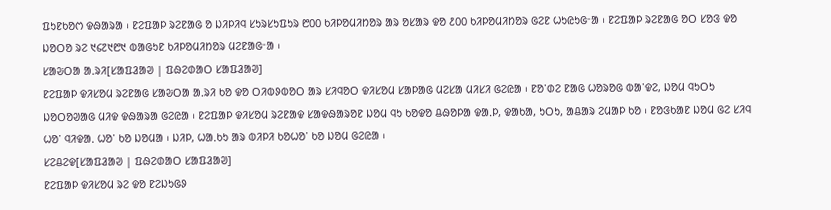ᱯᱩᱱᱠᱚᱬ ᱫᱷᱟᱨᱟ ᱾ ᱱᱮᱯᱟᱞ ᱨᱮᱱᱟᱜ ᱚ ᱡᱤᱞᱤᱧ ᱥᱩᱨᱥᱩᱯᱩᱨ ᱘᱐᱐ ᱠᱤᱞᱚᱢᱤᱴᱚᱨ ᱟᱨ ᱚᱥᱟᱨ ᱫᱚ ᱒᱐᱐ ᱠᱤᱞᱚᱢᱤᱴᱚᱨ ᱜᱮᱱ ᱦᱩᱭᱩᱜᱼᱟ ᱾ ᱱᱮᱯᱟᱞ ᱨᱮᱱᱟᱜ ᱚᱛ ᱥᱚᱝ ᱫᱚ ᱡᱚᱛᱚ ᱨᱮ ᱑᱔᱗᱑᱘᱑ ᱵᱟᱜᱩᱱ ᱠᱤᱞᱚᱢᱤᱴᱚᱨ ᱢᱮᱱᱟᱜᱼᱟ ᱾
ᱥᱟᱶᱛᱟ ᱟᱹᱨᱤ[ᱥᱟᱯᱲᱟᱣ | ᱯᱷᱮᱰᱟᱛ ᱥᱟᱯᱲᱟᱣ]
ᱱᱮᱯᱟᱞ ᱫᱤᱥᱚᱢ ᱨᱮᱱᱟᱜ ᱥᱟᱶᱛᱟ ᱟᱹᱨᱤ ᱠᱚ ᱫᱚ ᱛᱤᱵᱽᱵᱚᱛ ᱟᱨ ᱥᱤᱧᱚᱛ ᱫᱤᱥᱚᱢ ᱥᱟᱞᱟᱜ ᱢᱮᱥᱟ ᱢᱤᱥᱤ ᱜᱮᱭᱟ ᱾ ᱱᱚᱸᱰᱮ ᱱᱟᱜ ᱦᱚᱨᱚᱜ ᱵᱟᱸᱫᱮ, ᱡᱚᱢ ᱧᱩᱛᱩ ᱡᱚᱛᱚᱣᱟᱜ ᱢᱤᱫ ᱫᱷᱟᱨᱟ ᱜᱮᱭᱟ ᱾ ᱱᱮᱯᱟᱞ ᱫᱤᱥᱚᱢ ᱨᱮᱱᱟᱫ ᱥᱟᱫᱷᱟᱨᱚᱱ ᱡᱚᱢ ᱧᱩ ᱠᱚᱫᱚ ᱪᱷᱚᱞᱟ ᱫᱟᱹᱞ, ᱫᱟᱠᱟ, ᱩᱛᱩ, ᱟᱪᱟᱨ ᱮᱢᱟᱞ ᱠᱚ ᱾ ᱱᱚᱝᱠᱟᱱ ᱡᱚᱢ ᱜᱮ ᱥᱤᱧ ᱦᱚᱸ ᱧᱤᱫᱟᱹ ᱦᱚᱸ ᱠᱚ ᱡᱚᱢᱟ ᱾ ᱡᱤᱞ, ᱦᱟᱹᱠᱩ ᱟᱨ ᱵᱤᱞᱤ ᱠᱚᱦᱚᱸ ᱠᱚ ᱡᱚᱢ ᱜᱮᱭᱟ ᱾
ᱥᱮᱪᱮᱫ[ᱥᱟᱯᱲᱟᱣ | ᱯᱷᱮᱰᱟᱛ ᱥᱟᱯᱲᱟᱣ]
ᱱᱮᱯᱟᱞ ᱫᱤᱥᱚᱢ ᱨᱮ ᱫᱚ ᱱᱮᱡᱩᱜᱽ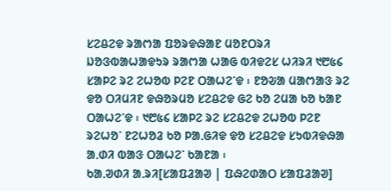ᱥᱮᱪᱮᱫ ᱨᱟᱬᱟ ᱯᱚᱨᱫᱷᱟᱱ ᱢᱚᱱᱛᱨᱤ ᱡᱚᱝᱵᱟᱦᱟᱫᱩᱨ ᱨᱟᱬᱟ ᱦᱟᱜ ᱵᱤᱫᱮᱥ ᱦᱤᱨᱤ ᱑᱘᱕᱔ ᱥᱟᱞᱮ ᱨᱮ ᱮᱦᱚᱵ ᱞᱮᱱ ᱛᱟᱦᱮᱸᱫ ᱾ ᱱᱚᱶᱟ ᱢᱟᱬᱟᱝ ᱨᱮ ᱫᱚ ᱛᱤᱢᱤᱱ ᱫᱷᱚᱨᱢᱚ ᱥᱮᱪᱮᱫ ᱜᱮ ᱠᱚ ᱮᱢᱟ ᱠᱚ ᱠᱟᱱ ᱛᱟᱦᱮᱸᱫ ᱾ ᱑᱘᱕᱔ ᱥᱟᱞᱮ ᱨᱮ ᱥᱮᱪᱮᱫ ᱮᱦᱚᱵ ᱞᱮᱱ ᱨᱮᱦᱚᱸ ᱱᱮᱦᱚᱲ ᱠᱚ ᱞᱟᱹᱜᱤᱫ ᱫᱚ ᱥᱮᱪᱮᱫ ᱥᱩᱵᱤᱫᱷᱟ ᱟᱹᱰᱤ ᱵᱟᱝ ᱛᱟᱦᱮᱸ ᱠᱟᱱᱟ ᱾
ᱠᱟᱹᱣᱰᱤ ᱟᱹᱨᱤ[ᱥᱟᱯᱲᱟᱣ | ᱯᱷᱮᱰᱟᱛ ᱥᱟᱯᱲᱟᱣ]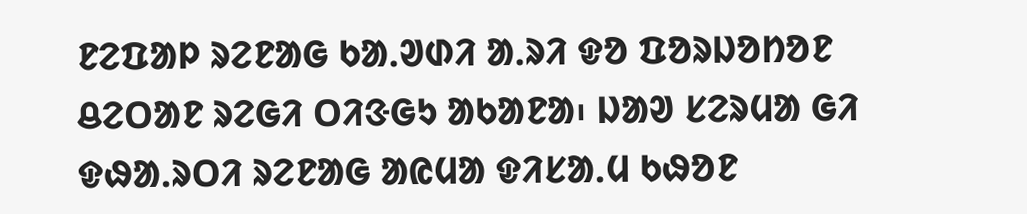ᱱᱮᱯᱟᱞ ᱨᱮᱱᱟᱜ ᱠᱟᱹᱣᱰᱤ ᱟᱹᱨᱤ ᱫᱚ ᱯᱚᱨᱡᱚᱴᱚᱱ ᱪᱮᱛᱟᱱ ᱨᱮᱜᱤ ᱛᱤᱝᱜᱩ ᱟᱠᱟᱱᱟ᱾ ᱡᱟᱣ ᱥᱮᱨᱢᱟ ᱜᱤ ᱫᱷᱟᱹᱨᱛᱤ ᱨᱮᱱᱟᱜ ᱟᱭᱢᱟ ᱫᱤᱥᱟᱹᱢ ᱠᱷᱚᱱ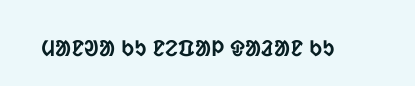ᱢᱟᱱᱣᱟ ᱠᱩ ᱱᱮᱯᱟᱞ ᱫᱟᱲᱟᱱ ᱠᱩ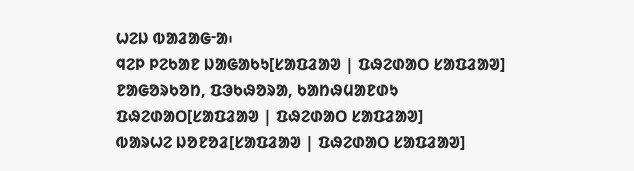ᱦᱮᱡ ᱵᱟᱲᱟᱜᱼᱟ᱾
ᱧᱮᱞ ᱞᱮᱠᱟᱱ ᱡᱟᱜᱟᱠᱩ[ᱥᱟᱯᱲᱟᱣ | ᱯᱷᱮᱰᱟᱛ ᱥᱟᱯᱲᱟᱣ]
ᱱᱟᱜᱚᱨᱠᱚᱴ, ᱯᱳᱠᱷᱚᱨᱟ, ᱠᱟᱴᱷᱢᱟᱱᱰᱩ
ᱯᱷᱮᱰᱟᱛ[ᱥᱟᱯᱲᱟᱣ | ᱯᱷᱮᱰᱟᱛ ᱥᱟᱯᱲᱟᱣ]
ᱵᱟᱨᱦᱮ ᱡᱚᱱᱚᱲ[ᱥᱟᱯᱲᱟᱣ | ᱯᱷᱮᱰᱟᱛ ᱥᱟᱯᱲᱟᱣ]